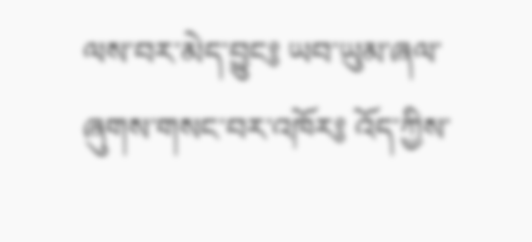ལས་བར་མེད་བྱུང༔ ཡབ་ཡུམ་ཞལ་ཞུགས་གསང་བར་འཁོར༔ འོད་ཀྱིས་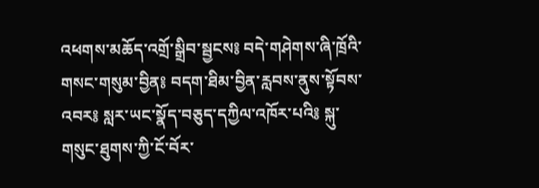འཕགས་མཆོད་འགྲོ་སྒྲིབ་སྦྱངས༔ བདེ་གཤེགས་ཞི་ཁྲོའི་གསང་གསུམ་བྱིན༔ བདག་ཐིམ་བྱིན་རླབས་ནུས་སྟོབས་འབར༔ སླར་ཡང་སྣོད་བཅུད་དཀྱིལ་འཁོར་པའི༔ སྐུ་གསུང་ཐུགས་ཀྱི་ངོ་བོར་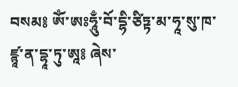བསམ༔ ཨོཾ་ཨཿཧཱུྃ་བོ་དྷི་ཙིཏྟ་མ་ཧཱ་སུ་ཁ་ཛྙཱ་ན་དྷཱ་ཏུ་ཨཱ༔ ཞེས་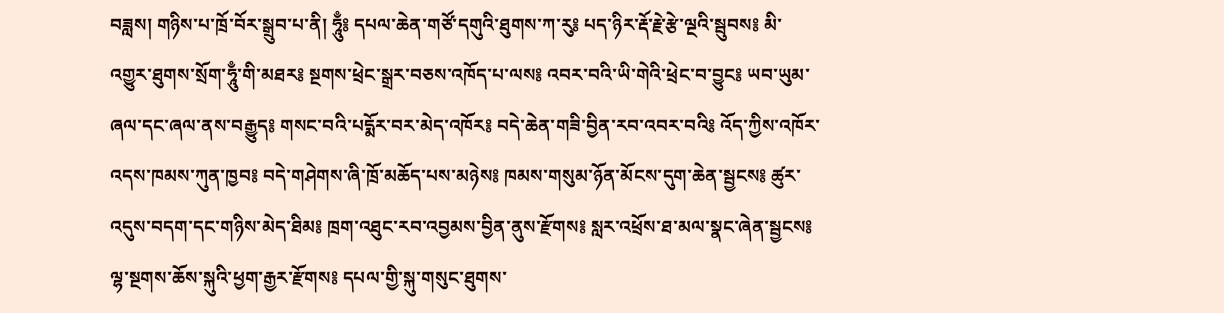བཟླས། གཉིས་པ་ཁྲོ་བོར་སྒྲུབ་པ་ནི། ཧཱུྃ༔ དཔལ་ཆེན་གཙོ་དགུའི་ཐུགས་ཀ་རུ༔ པད་ཉིར་རྡོ་རྗེ་རྩེ་ལྔའི་སྦུབས༔ མི་འགྱུར་ཐུགས་སྲོག་ཧཱུྃ་གི་མཐར༔ སྔགས་ཕྲེང་སྒྲར་བཅས་འཁོད་པ་ལས༔ འབར་བའི་ཡི་གེའི་ཕྲེང་བ་བྱུང༔ ཡབ་ཡུམ་ཞལ་དང་ཞལ་ནས་བརྒྱུད༔ གསང་བའི་པདྨོར་བར་མེད་འཁོར༔ བདེ་ཆེན་གཟི་བྱིན་རབ་འབར་བའི༔ འོད་ཀྱིས་འཁོར་འདས་ཁམས་ཀུན་ཁྱབ༔ བདེ་གཤེགས་ཞི་ཁྲོ་མཆོད་པས་མཉེས༔ ཁམས་གསུམ་ཉོན་མོངས་དུག་ཆེན་སྦྱངས༔ ཚུར་འདུས་བདག་དང་གཉིས་མེད་ཐིམ༔ ཁྲག་འཐུང་རབ་འབྱམས་བྱིན་ནུས་རྫོགས༔ སླར་འཕྲོས་ཐ་མལ་སྣང་ཞེན་སྦྱངས༔ ལྷ་སྔགས་ཆོས་སྐུའི་ཕྱག་རྒྱར་རྫོགས༔ དཔལ་གྱི་སྐུ་གསུང་ཐུགས་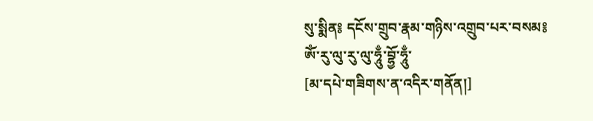སུ་སྨིན༔ དངོས་གྲུབ་རྣམ་གཉིས་འགྲུབ་པར་བསམ༔ ཨོཾ་རུ་ལུ་རུ་ལུ་ཧཱུྃ་བྷྱོ་ཧཱུྃ་
[མ་དཔེ་གཟིགས་ན་འདིར་གནོན།]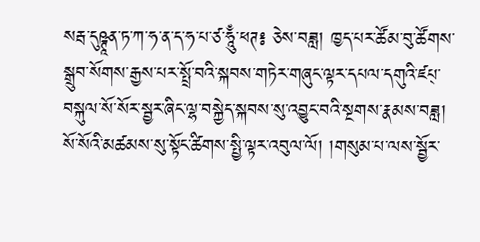སརྦ་དུཥྚཱན་ཏ་ཀ་ཧ་ན་ད་ཧ་པ་ཙ་ཧཱུྃ་ཕཊ༔ ཅེས་བཟླ། ཁྱད་པར་ཚོམ་བུ་ཚོགས་སྒྲུབ་སོགས་རྒྱས་པར་སྤྲོ་བའི་སྐབས་གཏེར་གཞུང་ལྟར་དཔལ་དགུའི་ཛཔ྄་བསྐུལ་སོ་སོར་སྦྱར་ཞིང་ལྷ་བསྐྱེད་སྐབས་སུ་འབྱུང་བའི་སྔགས་རྣམས་བཟླ། སོ་སོའི་མཚམས་སུ་སྟོང་ཚིགས་སྤྱི་ལྟར་འབུལ་ལོ། །གསུམ་པ་ལས་སྦྱོར་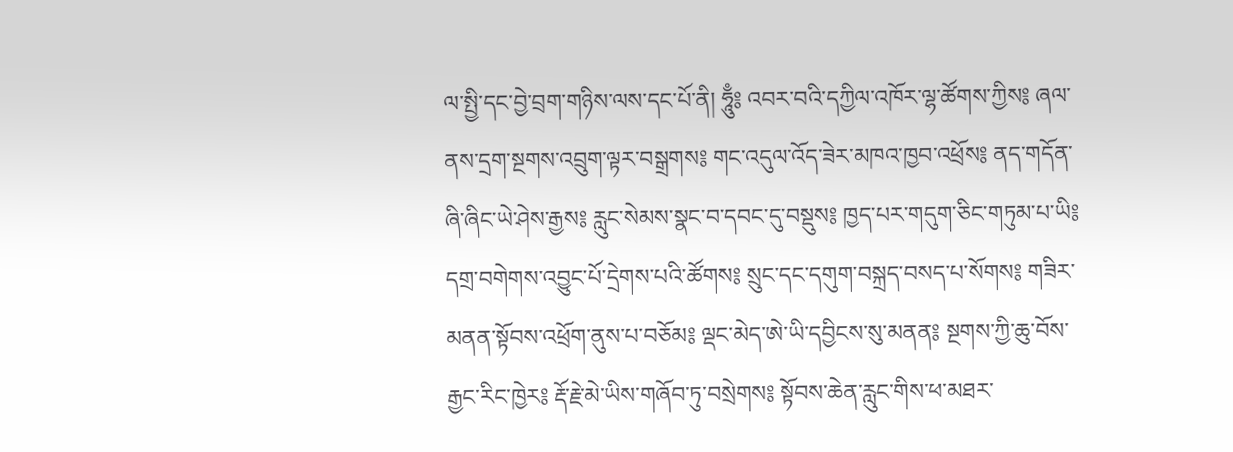ལ་སྤྱི་དང་བྱེ་བྲག་གཉིས་ལས་དང་པོ་ནི། ཧཱུྃ༔ འབར་བའི་དཀྱིལ་འཁོར་ལྷ་ཚོགས་ཀྱིས༔ ཞལ་ནས་དྲག་སྔགས་འབྲུག་ལྟར་བསྒྲགས༔ གང་འདུལ་འོད་ཟེར་མཁའ་ཁྱབ་འཕྲོས༔ ནད་གདོན་ཞི་ཞིང་ཡེ་ཤེས་རྒྱས༔ རླུང་སེམས་སྣང་བ་དབང་དུ་བསྡུས༔ ཁྱད་པར་གདུག་ཅིང་གཏུམ་པ་ཡི༔ དགྲ་བགེགས་འབྱུང་པོ་དྲེགས་པའི་ཚོགས༔ སྲུང་དང་དགུག་བསྐྲད་བསད་པ་སོགས༔ གཟིར་མནན་སྟོབས་འཕྲོག་ནུས་པ་བཅོམ༔ ལྡང་མེད་ཨེ་ཡི་དབྱིངས་སུ་མནན༔ སྔགས་ཀྱི་ཆུ་བོས་རྒྱང་རིང་ཁྱེར༔ རྡོ་རྗེ་མེ་ཡིས་གཞོབ་ཏུ་བསྲེགས༔ སྟོབས་ཆེན་རླུང་གིས་ཕ་མཐར་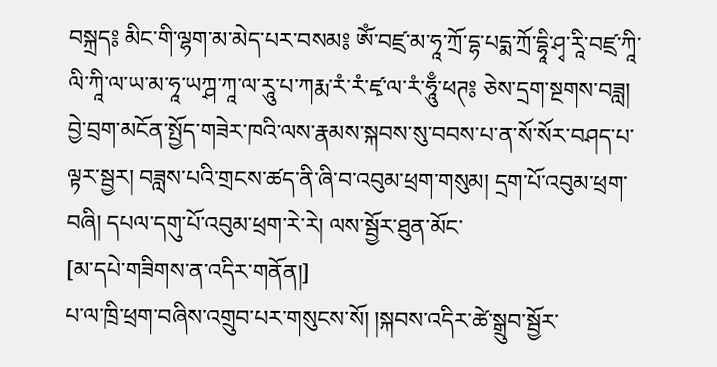བསྐྲད༔ མིང་གི་ལྷག་མ་མེད་པར་བསམ༔ ཨོཾ་བཛྲ་མ་ཧཱ་ཀྲོ་དྷ་པདྨ་ཀྲོ་དྷཱི་ཤྭ་རཱི་བཛྲ་ཀཱི་ལི་ཀཱི་ལ་ཡ་མ་ཧཱ་ཡཀྴ་ཀཱ་ལ་རཱུ་པ་ཀརྨ་རཾ་རཾ་ཛྭ་ལ་རཾ་ཧཱུྃ་ཕཊ༔ ཅེས་དྲག་སྔགས་བཟླ། བྱེ་བྲག་མངོན་སྤྱོད་གཟེར་ཁའི་ལས་རྣམས་སྐབས་སུ་བབས་པ་ན་སོ་སོར་བཤད་པ་ལྟར་སྦྱར། བཟླས་པའི་གྲངས་ཚད་ནི་ཞི་བ་འབུམ་ཕྲག་གསུམ། དྲག་པོ་འབུམ་ཕྲག་བཞི། དཔལ་དགུ་པོ་འབུམ་ཕྲག་རེ་རེ། ལས་སྦྱོར་ཐུན་མོང་
[མ་དཔེ་གཟིགས་ན་འདིར་གནོན།]
པ་ལ་ཁྲི་ཕྲག་བཞིས་འགྲུབ་པར་གསུངས་སོ། །སྐབས་འདིར་ཚེ་སྒྲུབ་སྦྱོར་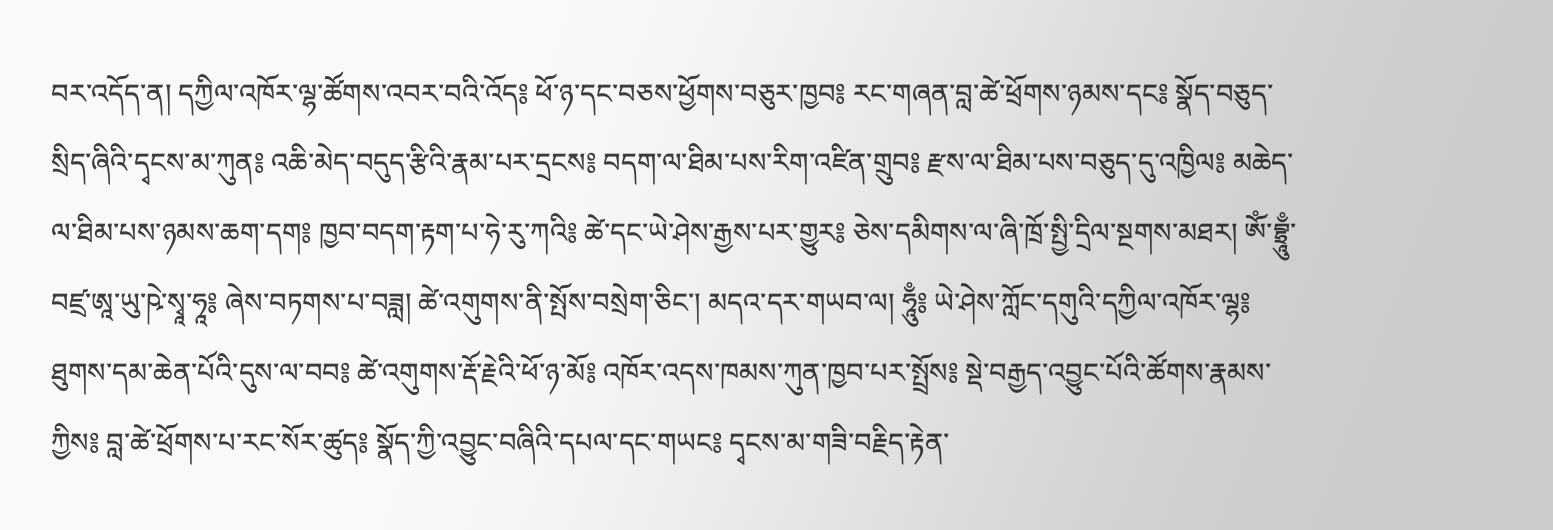བར་འདོད་ན། དཀྱིལ་འཁོར་ལྷ་ཚོགས་འབར་བའི་འོད༔ ཕོ་ཉ་དང་བཅས་ཕྱོགས་བཅུར་ཁྱབ༔ རང་གཞན་བླ་ཚེ་ཕྲོགས་ཉམས་དང༔ སྣོད་བཅུད་སྲིད་ཞིའི་དྭངས་མ་ཀུན༔ འཆི་མེད་བདུད་རྩིའི་རྣམ་པར་དྲངས༔ བདག་ལ་ཐིམ་པས་རིག་འཛིན་གྲུབ༔ རྫས་ལ་ཐིམ་པས་བཅུད་དུ་འཁྱིལ༔ མཆེད་ལ་ཐིམ་པས་ཉམས་ཆག་དག༔ ཁྱབ་བདག་རྟག་པ་ཧེ་རུ་ཀའི༔ ཚེ་དང་ཡེ་ཤེས་རྒྱས་པར་གྱུར༔ ཅེས་དམིགས་ལ་ཞི་ཁྲོ་སྤྱི་དྲིལ་སྔགས་མཐར། ཨོཾ་བྷྲཱུྃ་བཛྲ་ཨཱ་ཡུ་ཥེ་སྭཱ་ཧཱ༔ ཞེས་བཏགས་པ་བཟླ། ཚེ་འགུགས་ནི་སྤོས་བསྲེག་ཅིང་། མདའ་དར་གཡབ་ལ། ཧཱུྃ༔ ཡེ་ཤེས་ཀློང་དགུའི་དཀྱིལ་འཁོར་ལྷ༔ ཐུགས་དམ་ཆེན་པོའི་དུས་ལ་བབ༔ ཚེ་འགུགས་རྡོ་རྗེའི་ཕོ་ཉ་མོ༔ འཁོར་འདས་ཁམས་ཀུན་ཁྱབ་པར་སྤྲོས༔ སྡེ་བརྒྱད་འབྱུང་པོའི་ཚོགས་རྣམས་ཀྱིས༔ བླ་ཚེ་ཕྲོགས་པ་རང་སོར་ཚུད༔ སྣོད་ཀྱི་འབྱུང་བཞིའི་དཔལ་དང་གཡང༔ དྭངས་མ་གཟི་བརྗིད་རྟེན་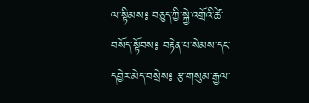ལ་སྟིམས༔ བཅུད་ཀྱི་སྐྱེ་འགྲོའི་ཚེ་བསོད་སྟོབས༔ བརྟེན་པ་སེམས་དང་དབྱེར་མེད་བསྲེས༔ རྩ་གསུམ་རྒྱལ་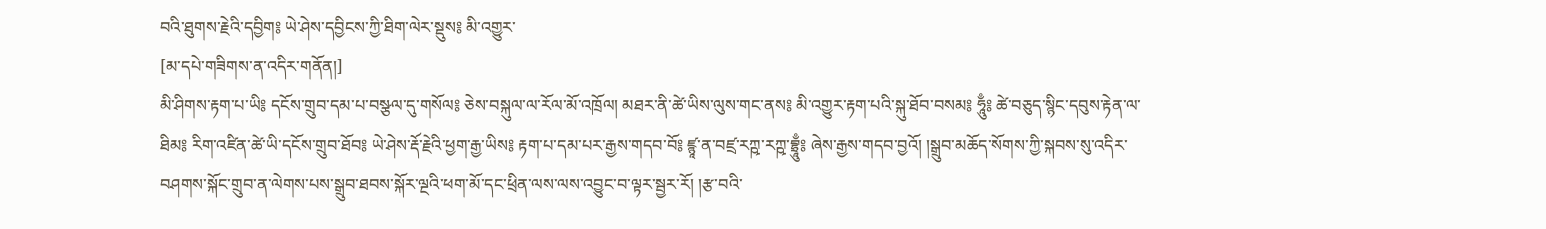བའི་ཐུགས་རྗེའི་དབྱིག༔ ཡེ་ཤེས་དབྱིངས་ཀྱི་ཐིག་ལེར་སྡུས༔ མི་འགྱུར་
[མ་དཔེ་གཟིགས་ན་འདིར་གནོན།]
མི་ཤིགས་རྟག་པ་ཡི༔ དངོས་གྲུབ་དམ་པ་བསྩལ་དུ་གསོལ༔ ཅེས་བསྐུལ་ལ་རོལ་མོ་འཁྲོལ། མཐར་ནི་ཚེ་ཡིས་ལུས་གང་ནས༔ མི་འགྱུར་རྟག་པའི་སྐུ་ཐོབ་བསམ༔ ཧཱུྃ༔ ཚེ་བཅུད་སྙིང་དབུས་རྟེན་ལ་ཐིམ༔ རིག་འཛིན་ཚེ་ཡི་དངོས་གྲུབ་ཐོབ༔ ཡེ་ཤེས་རྡོ་རྗེའི་ཕྱག་རྒྱ་ཡིས༔ རྟག་པ་དམ་པར་རྒྱས་གདབ་བོ༔ ཛྙཱ་ན་བཛྲ་རཀྵ་རཀྵ་བྷྲཱུྃ༔ ཞེས་རྒྱས་གདབ་བྱའོ། །སྒྲུབ་མཆོད་སོགས་ཀྱི་སྐབས་སུ་འདིར་བཤགས་སྐོང་གྲུབ་ན་ལེགས་པས་སྒྲུབ་ཐབས་སྐོར་ལྔའི་ཕག་མོ་དང་ཕྲིན་ལས་ལས་འབྱུང་བ་ལྟར་སྦྱར་རོ། །རྩ་བའི་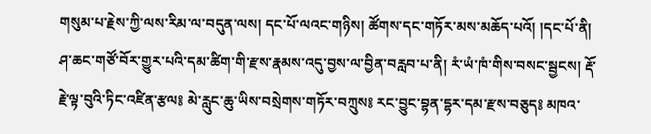གསུམ་པ་རྗེས་ཀྱི་ལས་རིམ་ལ་བདུན་ལས། དང་པོ་ལའང་གཉིས། ཚོགས་དང་གཏོར་མས་མཆོད་པའོ། །དང་པོ་ནི། ཤ་ཆང་གཙོ་བོར་གྱུར་པའི་དམ་ཚིག་གི་རྫས་རྣམས་འདུ་བྱས་ལ་བྱིན་བརླབ་པ་ནི། རཾ་ཡཾ་ཁཾ་གིས་བསང་སྦྱངས། རྡོ་རྗེ་ལྟ་བུའི་ཏིང་འཛིན་རྩལ༔ མེ་རླུང་ཆུ་ཡིས་བསྲེགས་གཏོར་བཀྲུས༔ རང་བྱུང་བྷན་དྷར་དམ་རྫས་བཅུད༔ མཁའ་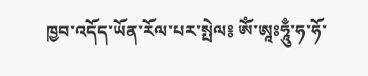ཁྱབ་འདོད་ཡོན་རོལ་པར་སྤེལ༔ ཨོཾ་ཨཱཿཧཱུྃ་ཧ་ཧོ་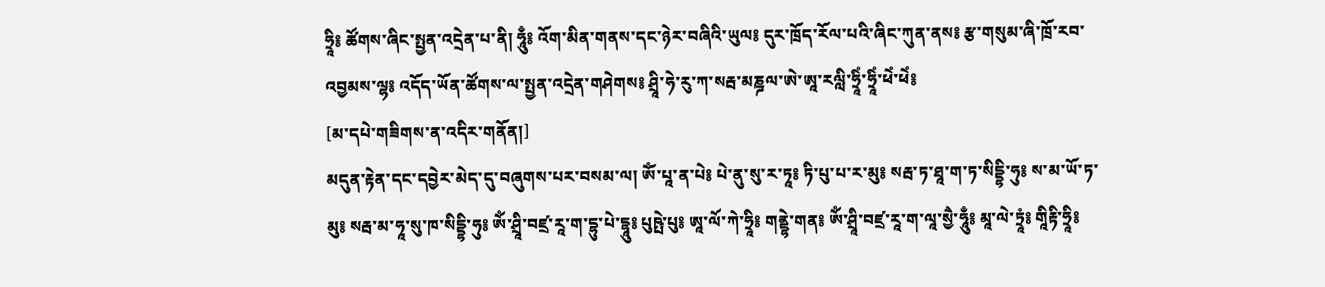ཧྲཱི༔ ཚོགས་ཞིང་སྤྱན་འདྲེན་པ་ནི། ཧཱུྃ༔ འོག་མིན་གནས་དང་ཉེར་བཞིའི་ཡུལ༔ དུར་ཁྲོད་རོལ་པའི་ཞིང་ཀུན་ནས༔ རྩ་གསུམ་ཞི་ཁྲོ་རབ་འབྱམས་ལྷ༔ འདོད་ཡོན་ཚོགས་ལ་སྤྱན་འདྲེན་གཤེགས༔ ཤྲཱི་ཧེ་རུ་ཀ་སརྦ་མཎྜལ་ཨེ་ཨཱ་རལླི་ཧྲཱིཾ་ཧྲཱིཾ་ཕེཾ་ཕེཾ༔
[མ་དཔེ་གཟིགས་ན་འདིར་གནོན།]
མདུན་རྟེན་དང་དབྱེར་མེད་དུ་བཞུགས་པར་བསམ་ལ། ཨོཾ་པཱ་ན་པེ༔ པེ་ནུ་སུ་ར་ཏཱ༔ ཏི་པུ་པ་ར་མུ༔ སརྦ་ཏ་ཐཱ་ག་ཏ་སིདྡྷི་ཧུ༔ ས་མ་ཡོ་ཏ་མུ༔ སརྦ་མ་ཧཱ་སུ་ཁ་སིདྡྷི་ཧུ༔ ཨོཾ་ཤྲཱི་བཛྲ་རཱ་ག་དྷུ་པེ་དྷཱུ༔ པུཥྤེ་པུ༔ ཨཱ་ལོ་ཀེ་ཧྲཱི༔ གནྡྷེ་གན༔ ཨོཾ་ཤྲཱི་བཛྲ་རཱ་ག་ལཱ་སྱཻ་ཧཱུྃ༔ མཱ་ལེ་ཏྲཱཾ༔ གཱིརྟི་ཧྲཱི༔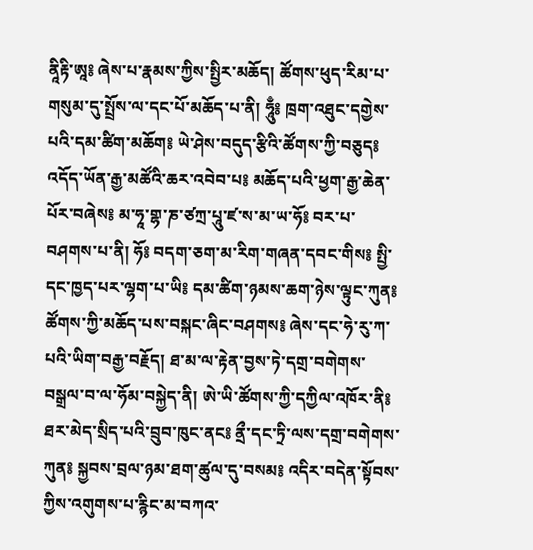ནཱིརྟི་ཨཱ༔ ཞེས་པ་རྣམས་ཀྱིས་སྤྱིར་མཆོད། ཚོགས་ཕུད་རིམ་པ་གསུམ་དུ་སྤྲོས་ལ་དང་པོ་མཆོད་པ་ནི། ཧཱུྃ༔ ཁྲག་འཐུང་དགྱེས་པའི་དམ་ཚིག་མཆོག༔ ཡེ་ཤེས་བདུད་རྩིའི་ཚོགས་ཀྱི་བཅུད༔ འདོད་ཡོན་རྒྱ་མཚོའི་ཆར་འབེབ་པ༔ མཆོད་པའི་ཕྱག་རྒྱ་ཆེན་པོར་བཞེས༔ མ་ཧཱ་གྷ་ཎ་ཙཀྲ་པཱུ་ཛ་ས་མ་ཡ་ཧོ༔ བར་པ་བཤགས་པ་ནི། ཧོ༔ བདག་ཅག་མ་རིག་གཞན་དབང་གིས༔ སྤྱི་དང་ཁྱད་པར་ལྷག་པ་ཡི༔ དམ་ཚིག་ཉམས་ཆག་ཉེས་ལྟུང་ཀུན༔ ཚོགས་ཀྱི་མཆོད་པས་བསྐང་ཞིང་བཤགས༔ ཞེས་དང་ཧེ་རུ་ཀ་པའི་ཡིག་བརྒྱ་བརྗོད། ཐ་མ་ལ་རྟེན་བྱས་ཏེ་དགྲ་བགེགས་བསྒྲལ་བ་ལ་ཧོམ་བསྐྱེད་ནི། ཨེ་ཡི་ཚོགས་ཀྱི་དཀྱིལ་འཁོར་ནི༔ ཐར་མེད་སྲིད་པའི་བྲུབ་ཁུང་ནང༔ ནྲྀ་དང་ཏྲི་ལས་དགྲ་བགེགས་ཀུན༔ སྐྱབས་བྲལ་ཉམ་ཐག་ཚུལ་དུ་བསམ༔ འདིར་བདེན་སྟོབས་ཀྱིས་འགུགས་པ་རྙིང་མ་བཀའ་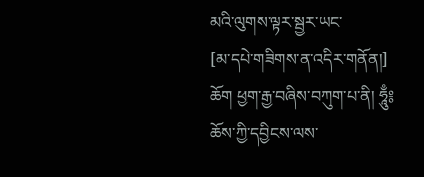མའི་ལུགས་ལྟར་སྦྱར་ཡང་
[མ་དཔེ་གཟིགས་ན་འདིར་གནོན།]
ཆོག ཕྱག་རྒྱ་བཞིས་བཀུག་པ་ནི། ཧཱུྃ༔ ཆོས་ཀྱི་དབྱིངས་ལས་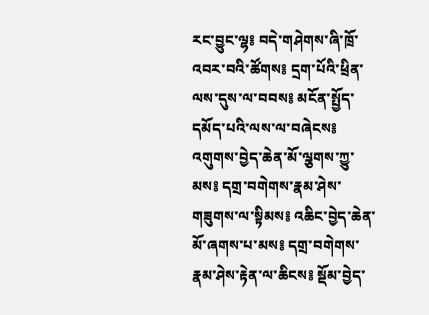རང་བྱུང་ལྷ༔ བདེ་གཤེགས་ཞི་ཁྲོ་འབར་བའི་ཚོགས༔ དྲག་པོའི་ཕྲིན་ལས་དུས་ལ་བབས༔ མངོན་སྤྱོད་དམོད་པའི་ལས་ལ་བཞེངས༔ འགུགས་བྱེད་ཆེན་མོ་ལྕགས་ཀྱུ་མས༔ དགྲ་བགེགས་རྣམ་ཤེས་གཟུགས་ལ་སྟིམས༔ འཆིང་བྱེད་ཆེན་མོ་ཞགས་པ་མས༔ དགྲ་བགེགས་རྣམ་ཤེས་རྟེན་ལ་ཆིངས༔ སྡོམ་བྱེད་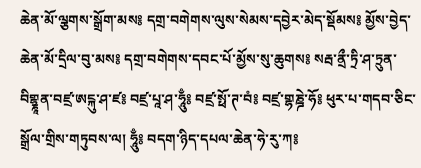ཆེན་མོ་ལྕགས་སྒྲོག་མས༔ དགྲ་བགེགས་ལུས་སེམས་དབྱེར་མེད་སྡོམས༔ མྱོས་བྱེད་ཆེན་མོ་དྲིལ་བུ་མས༔ དགྲ་བགེགས་དབང་པོ་མྱོས་སུ་ཆུགས༔ སརྦ་ནྲྀ་ཏྲི་ཤ་ཏྲུན་བིགྷྣཱན་བཛྲ་ཨངྐུ་ཤ་ཛ༔ བཛྲ་པཱ་ཤ་ཧཱུྃ༔ བཛྲ་སྥོ་ཊ་བཾ༔ བཛྲ་གྷཎྜེ་ཧོ༔ ཕུར་པ་གདབ་ཅིང་སྒྲོལ་གྲིས་གཏུབས་ལ། ཧཱུྃ༔ བདག་ཉིད་དཔལ་ཆེན་ཧེ་རུ་ཀ༔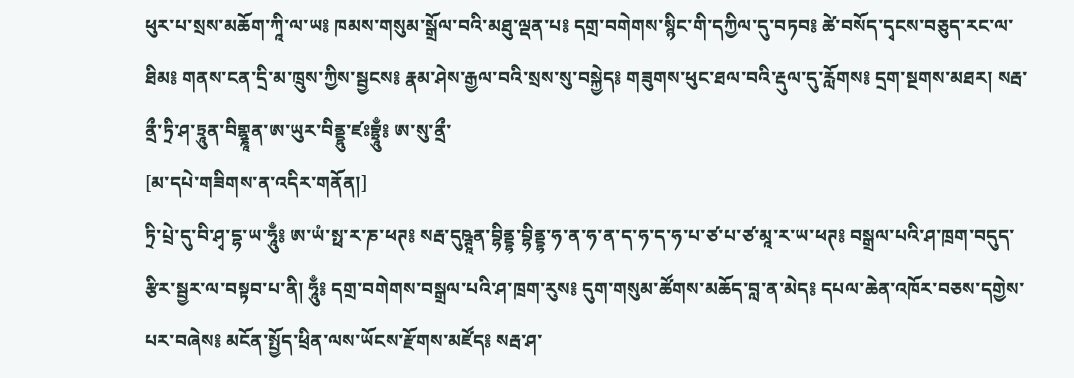ཕུར་པ་སྲས་མཆོག་ཀཱི་ལ་ཡ༔ ཁམས་གསུམ་སྒྲོལ་བའི་མཐུ་ལྡན་པ༔ དགྲ་བགེགས་སྙིང་གི་དཀྱིལ་དུ་བཏབ༔ ཚེ་བསོད་དྭངས་བཅུད་རང་ལ་ཐིམ༔ གནས་ངན་དྲི་མ་ཁྲུས་ཀྱིས་སྦྱངས༔ རྣམ་ཤེས་རྒྱལ་བའི་སྲས་སུ་བསྐྱེད༔ གཟུགས་ཕུང་ཐལ་བའི་རྡུལ་དུ་རློགས༔ དྲག་སྔགས་མཐར། སརྦ་ནྲྀ་ཏྲི་ཤ་ཏྲཱུན་བིགྷྣཱན་ཨ་ཡུར་བིནྡྷུ་ཛཿབྷྲཱུྃ༔ ཨ་སུ་ནྲྀ་
[མ་དཔེ་གཟིགས་ན་འདིར་གནོན།]
ཏྲི་པྲེ་དུ་བི་ཤྭ་དྷ་ཡ་ཧཱུྃ༔ ཨ་ཡཾ་སྥ་ར་ཎ་ཕཊ༔ སརྦ་དུཥྚཱན་བྷིནྡྷ་བྷིནྡྷ་ཧ་ན་ཧ་ན་ད་ཧ་ད་ཧ་པ་ཙ་པ་ཙ་མཱ་ར་ཡ་ཕཊ༔ བསྒྲལ་པའི་ཤ་ཁྲག་བདུད་རྩིར་སྦྱར་ལ་བསྟབ་པ་ནི། ཧཱུྃ༔ དགྲ་བགེགས་བསྒྲལ་པའི་ཤ་ཁྲག་རུས༔ དུག་གསུམ་ཚོགས་མཆོད་བླ་ན་མེད༔ དཔལ་ཆེན་འཁོར་བཅས་དགྱེས་པར་བཞེས༔ མངོན་སྤྱོད་ཕྲིན་ལས་ཡོངས་རྫོགས་མཛོད༔ སརྦ་ཤ་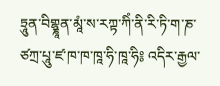ཏྲཱུན་བིགྷྣཱན་མཱཾ་ས་རཀྟ་ཀིཾ་ནི་རི་ཏི་ག་ཎ་ཙཀྲ་པཱུ་ཛ་ཁ་ཁ་ཁཱ་ཧི་ཁཱ་ཧི༔ འདིར་རྒྱལ་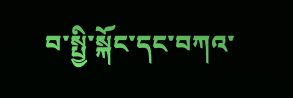བ་སྤྱི་སྐོང་དང་བཀའ་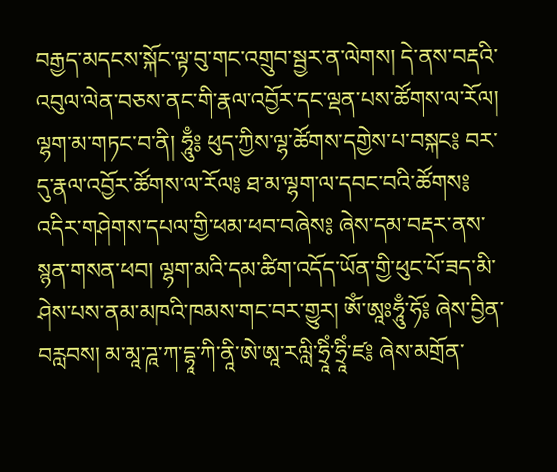བརྒྱད་མདངས་སྐོང་ལྟ་བུ་གང་འགྲུབ་སྦྱར་ན་ལེགས། དེ་ནས་བརྡའི་འབུལ་ལེན་བཅས་ནང་གི་རྣལ་འབྱོར་དང་ལྡན་པས་ཚོགས་ལ་རོལ། ལྷག་མ་གཏང་བ་ནི། ཧཱུྃ༔ ཕུད་ཀྱིས་ལྷ་ཚོགས་དགྱེས་པ་བསྐང༔ བར་དུ་རྣལ་འབྱོར་ཚོགས་ལ་རོལ༔ ཐ་མ་ལྷག་ལ་དབང་བའི་ཚོགས༔ འདིར་གཤེགས་དཔལ་གྱི་ཕམ་ཕབ་བཞེས༔ ཞེས་དམ་བརྡར་ནས་སྙན་གསན་ཕབ། ལྷག་མའི་དམ་ཚིག་འདོད་ཡོན་གྱི་ཕུང་པོ་ཟད་མི་ཤེས་པས་ནམ་མཁའི་ཁམས་གང་བར་གྱུར། ཨོཾ་ཨཱཿཧཱུྃ་ཧོ༔ ཞེས་བྱིན་བརླབས། མ་མཱ་ཌཱ་ཀ་དྷཱ་ཀི་ནཱི་ཨེ་ཨཱ་རལླི་ཧྲཱིཾ་ཧྲཱིཾ་ཛ༔ ཞེས་མགྲོན་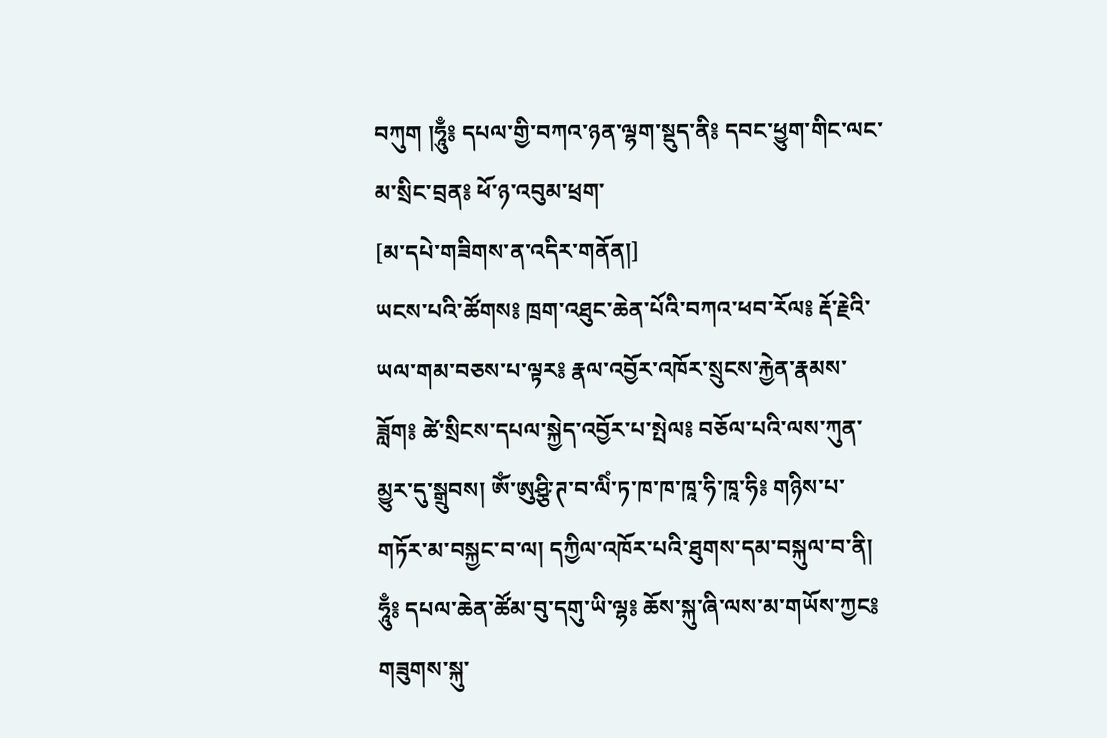བཀུག །ཧཱུྃ༔ དཔལ་གྱི་བཀའ་ཉན་ལྷག་སྡུད་ནི༔ དབང་ཕྱུག་གིང་ལང་མ་སྲིང་བྲན༔ ཕོ་ཉ་འབུམ་ཕྲག་
[མ་དཔེ་གཟིགས་ན་འདིར་གནོན།]
ཡངས་པའི་ཚོགས༔ ཁྲག་འཐུང་ཆེན་པོའི་བཀའ་ཕབ་རོལ༔ རྡོ་རྗེའི་ཡལ་གམ་བཅས་པ་ལྟར༔ རྣལ་འབྱོར་འཁོར་སྲུངས་རྐྱེན་རྣམས་ཟློག༔ ཚེ་སྲིངས་དཔལ་སྐྱེད་འབྱོར་པ་སྤེལ༔ བཅོལ་པའི་ལས་ཀུན་མྱུར་དུ་སྒྲུབས། ཨོཾ་ཨུཤྩི་ཊ་བ་ལིཾ་ཏ་ཁ་ཁ་ཁཱ་ཧི་ཁཱ་ཧི༔ གཉིས་པ་གཏོར་མ་བསྐྱང་བ་ལ། དཀྱིལ་འཁོར་པའི་ཐུགས་དམ་བསྐུལ་བ་ནི། ཧཱུྃ༔ དཔལ་ཆེན་ཚོམ་བུ་དགུ་ཡི་ལྷ༔ ཆོས་སྐུ་ཞི་ལས་མ་གཡོས་ཀྱང༔ གཟུགས་སྐུ་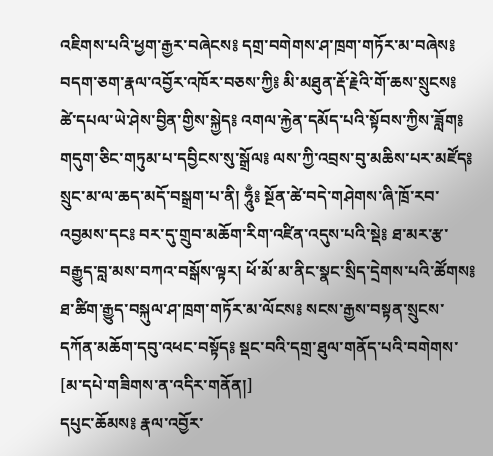འཇིགས་པའི་ཕྱག་རྒྱར་བཞེངས༔ དགྲ་བགེགས་ཤ་ཁྲག་གཏོར་མ་བཞེས༔ བདག་ཅག་རྣལ་འབྱོར་འཁོར་བཅས་ཀྱི༔ མི་མཐུན་རྡོ་རྗེའི་གོ་ཆས་སྲུངས༔ ཚེ་དཔལ་ཡེ་ཤེས་བྱིན་གྱིས་སྐྱེད༔ འགལ་རྐྱེན་དམོད་པའི་སྟོབས་ཀྱིས་ཟློག༔ གདུག་ཅིང་གཏུམ་པ་དབྱིངས་སུ་སྒྲོལ༔ ལས་ཀྱི་འབྲས་བུ་མཆིས་པར་མཛོད༔ སྲུང་མ་ལ་ཆད་མདོ་བསྒྲག་པ་ནི། ཧཱུྃ༔ སྔོན་ཚེ་བདེ་གཤེགས་ཞི་ཁྲོ་རབ་འབྱམས་དང༔ བར་དུ་གྲུབ་མཆོག་རིག་འཛིན་འདུས་པའི་སྡེ༔ ཐ་མར་རྩ་བརྒྱུད་བླ་མས་བཀའ་བསྒོས་ལྟར། ཕོ་མོ་མ་ནིང་སྣང་སྲིད་དྲེགས་པའི་ཚོགས༔ ཐ་ཚིག་རྒྱུད་བསྐུལ་ཤ་ཁྲག་གཏོར་མ་ལོངས༔ སངས་རྒྱས་བསྟན་སྲུངས་དཀོན་མཆོག་དབུ་འཕང་བསྟོད༔ སྡང་བའི་དགྲ་ཐུལ་གནོད་པའི་བགེགས་
[མ་དཔེ་གཟིགས་ན་འདིར་གནོན།]
དཔུང་ཆོམས༔ རྣལ་འབྱོར་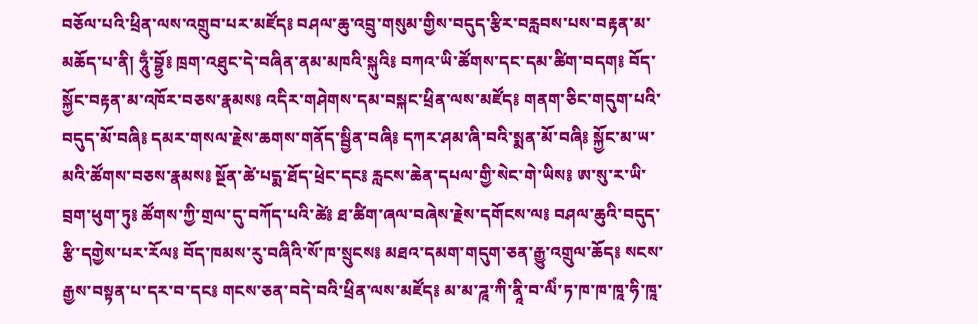བཅོལ་པའི་ཕྲིན་ལས་འགྲུབ་པར་མཛོད༔ བཤལ་ཆུ་འབྲུ་གསུམ་གྱིས་བདུད་རྩིར་བརླབས་པས་བརྟན་མ་མཆོད་པ་ནི། ཧཱུྃ་བྷྱོ༔ ཁྲག་འཐུང་དེ་བཞིན་ནམ་མཁའི་སྐུའི༔ བཀའ་ཡི་ཚོགས་དང་དམ་ཚིག་བདག༔ བོད་སྐྱོང་བརྟན་མ་འཁོར་བཅས་རྣམས༔ འདིར་གཤེགས་དམ་བསྐང་ཕྲིན་ལས་མཛོད༔ གནག་ཅིང་གདུག་པའི་བདུད་མོ་བཞི༔ དམར་གསལ་རྗེས་ཆགས་གནོད་སྦྱིན་བཞི༔ དཀར་ཤམ་ཞི་བའི་སྨན་མོ་བཞི༔ སྐྱོང་མ་ཡ་མའི་ཚོགས་བཅས་རྣམས༔ སྔོན་ཚེ་པདྨ་ཐོད་ཕྲེང་དང༔ རླངས་ཆེན་དཔལ་གྱི་སེང་གེ་ཡིས༔ ཨ་སུ་ར་ཡི་བྲག་ཕུག་ཏུ༔ ཚོགས་ཀྱི་གྲལ་དུ་བཀོད་པའི་ཚེ༔ ཐ་ཚིག་ཞལ་བཞེས་རྗེས་དགོངས་ལ༔ བཤལ་ཆུའི་བདུད་རྩི་དགྱེས་པར་རོལ༔ བོད་ཁམས་རུ་བཞིའི་སོ་ཁ་སྲུངས༔ མཐའ་དམག་གདུག་ཅན་རྒྱུ་འགྲུལ་ཆོད༔ སངས་རྒྱས་བསྟན་པ་དར་བ་དང༔ གངས་ཅན་བདེ་བའི་ཕྲིན་ལས་མཛོད༔ མ་མ་ཌཱ་ཀི་ནཱི་བ་ལིཾ་ཏ་ཁ་ཁ་ཁཱ་ཧི་ཁཱ་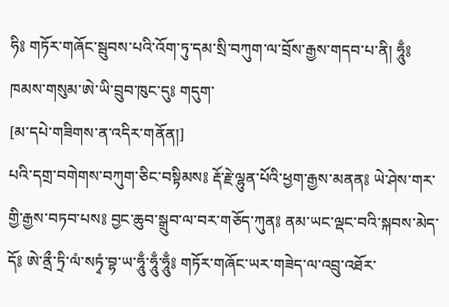ཧི༔ གཏོར་གཞོང་སྦུབས་པའི་འོག་ཏུ་དམ་སྲི་བཀུག་ལ་བྲོས་རྒྱས་གདབ་པ་ནི། ཧཱུྃ༔ ཁམས་གསུམ་ཨེ་ཡི་བྲུབ་ཁུང་དུ༔ གདུག་
[མ་དཔེ་གཟིགས་ན་འདིར་གནོན།]
པའི་དགྲ་བགེགས་བཀུག་ཅིང་བསྟིམས༔ རྡོ་རྗེ་ལྷུན་པོའི་ཕྱག་རྒྱས་མནན༔ ཡེ་ཤེས་གར་གྱི་རྒྱས་བཏབ་པས༔ བྱང་ཆུབ་སྒྲུབ་ལ་བར་གཅོད་ཀུན༔ ནམ་ཡང་ལྡང་བའི་སྐབས་མེད་དོ༔ ཨེ་ནྲྀ་ཏྲི་ལཾ་སཏྭཾ་བྷ་ཡ་ཧཱུྃ་ཧཱུྃ་ཧཱུྃ༔ གཏོར་གཞོང་ཡར་གཟེད་ལ་འབྲུ་འཐོར་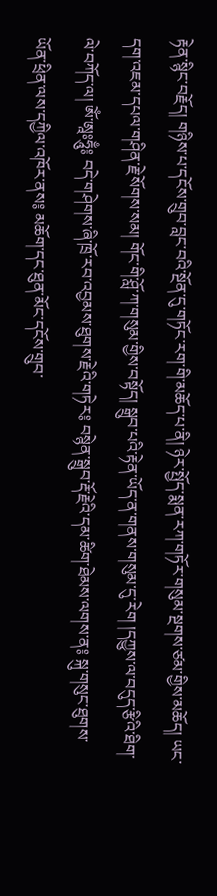རྟེན་སྙིང་བརྗོད། གཉིས་པ་དངོས་གྲུབ་བླང་བའི་སྔོན་དུ་གཏོང་རག་གི་མཆོད་པ་ནི། ཉེར་སྤྱོད་སྨན་རཀ་གཏོར་གསུམ་སྔགས་ཙམ་གྱིས་མཆོད། ཡང་དག་འཇམ་དཔལ་གཤིན་རྗེ་སོགས་སམ། གོང་གི་ཤློ་ཀ་གསུམ་གྱིས་བསྟོད། སྒྲུབ་པའི་རྟེན་ཡོད་ན་གནས་གསུམ་དུ་རེག །དཀྱུས་ལ་བདུད་རྩིའི་ཐིག་ལེ་བཀོད་ལ། ཨོཾ་ཨཱཿཧཱུྃ༔ བདེ་གཤེགས་ཞི་ཁྲོ་རབ་འབྱམས་ཐུགས་རྗེའི་གཏེར༔ བསྙེན་སྒྲུབ་རྡོ་རྗེའི་དམ་ཚིག་ཐེམས་ལགས་ན༔ སྐུ་གསུང་ཐུགས་ཡོན་ཕྲིན་ལས་དཀྱིལ་འཁོར་ནས༔ མཆོག་དང་ཐུན་མོང་དངོས་གྲུབ་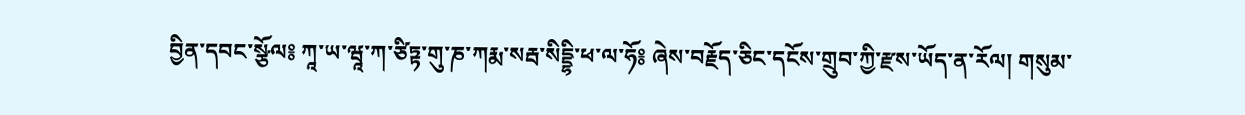བྱིན་དབང་སྩོལ༔ ཀཱ་ཡ་ཝཱ་ཀ་ཙིཏྟ་གུ་ཎ་ཀརྨ་སརྦ་སིདྡྷི་ཕ་ལ་ཧོ༔ ཞེས་བརྗོད་ཅིང་དངོས་གྲུབ་ཀྱི་རྫས་ཡོད་ན་རོལ། གསུམ་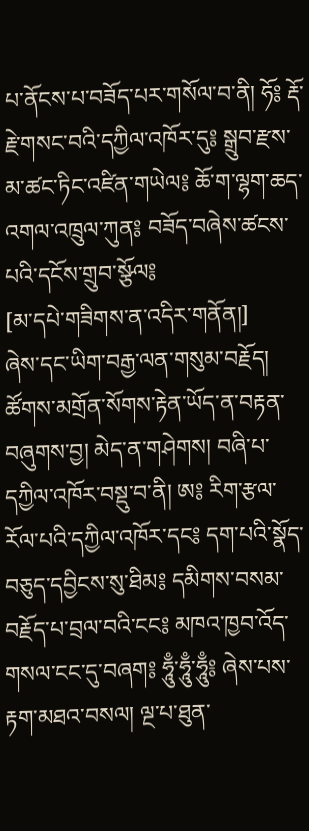པ་ནོངས་པ་བཟོད་པར་གསོལ་བ་ནི། ཧོ༔ རྡོ་རྗེ་གསང་བའི་དཀྱིལ་འཁོར་དུ༔ སྒྲུབ་རྫས་མ་ཚང་ཏིང་འཛིན་གཡེལ༔ ཆོ་ག་ལྷག་ཆད་འགལ་འཁྲུལ་ཀུན༔ བཟོད་བཞེས་ཚངས་པའི་དངོས་གྲུབ་སྩོལ༔
[མ་དཔེ་གཟིགས་ན་འདིར་གནོན།]
ཞེས་དང་ཡིག་བརྒྱ་ལན་གསུམ་བརྗོད། ཚོགས་མགྲོན་སོགས་རྟེན་ཡོད་ན་བརྟན་བཞུགས་བྱ། མེད་ན་གཤེགས། བཞི་པ་དཀྱིལ་འཁོར་བསྡུ་བ་ནི། ཨ༔ རིག་རྩལ་རོལ་པའི་དཀྱིལ་འཁོར་དང༔ དག་པའི་སྣོད་བཅུད་དབྱིངས་སུ་ཐིམ༔ དམིགས་བསམ་བརྗོད་པ་བྲལ་བའི་ངང༔ མཁའ་ཁྱབ་འོད་གསལ་ངང་དུ་བཞག༔ ཧཱུྃ་ཧཱུྃ་ཧཱུྃ༔ ཞེས་པས་རྟག་མཐའ་བསལ། ལྔ་པ་ཐུན་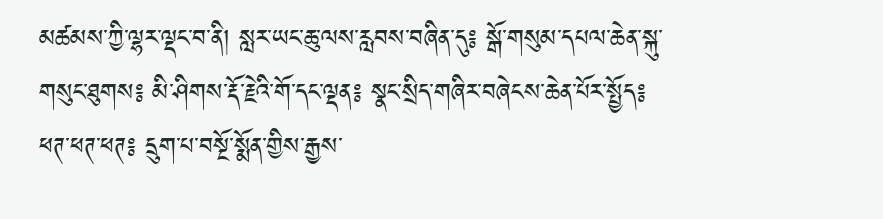མཚམས་ཀྱི་ལྷར་ལྡང་བ་ནི། སླར་ཡང་ཆུ་ལས་རླབས་བཞིན་དུ༔ སྒོ་གསུམ་དཔལ་ཆེན་སྐུ་གསུང་ཐུགས༔ མི་ཤིགས་རྡོ་རྗེའི་གོ་དང་ལྡན༔ སྣང་སྲིད་གཞིར་བཞེངས་ཆེན་པོར་སྤྱོད༔ ཕཊ་ཕཊ་ཕཊ༔ དྲུག་པ་བསྔོ་སྨོན་གྱིས་རྒྱས་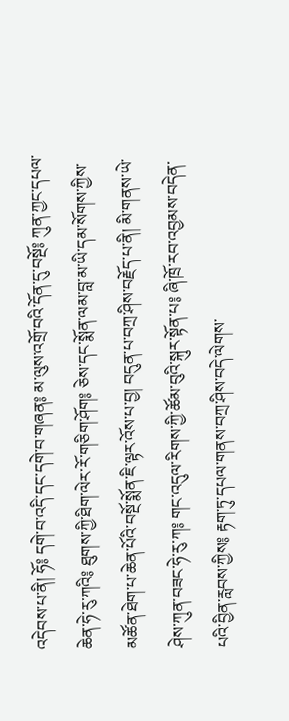འདེབས་པ་ནི། ཧོ༔ དགེ་བ་འདི་དང་དགེ་བ་གཞན༔ མ་ལུས་འགྲོ་བའི་དོན་དུ་བསྔོ༔ ཀུན་ཀྱང་དཔལ་ཆེན་ཧེ་རུ་ཀའི༔ ཐུགས་ཀྱི་ཐིག་ལེར་རོ་གཅིག་ཤོག༔ ཅེས་དང་སྨོན་ལམ་བླ་མ་ཡི་དམ་སོགས་ཀྱིས་མཚོན་ཐེག་པ་ཆེན་པོའི་བསྔོ་སྨོན་ཇི་ལྟར་འོས་པ་བྱ། བདུན་པ་བཀྲ་ཤིས་བརྗོད་པ་ནི། མི་གནས་ཡེ་ཤེས་ཀུན་བཟང་ཧེ་རུ་ཀ༔ གང་འདུལ་རིགས་ཀྱི་ཚོམ་བུའི་སྐུར་སྟོན་པ༔ ཞི་ཁྲོ་རབ་འབྱམས་བདེན་པའི་བྱིན་རླབས་ཀྱིས༔ རྟག་ཏུ་དཔལ་གནས་བཀྲ་ཤིས་བདེ་ལེགས་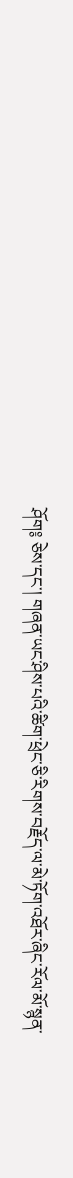ཤོག༔ ཅེས་དང་། གཞན་ཡང་ཤིས་པའི་ཚིག་ཕྲེང་ཅི་རིགས་བརྗོད་ལ་མེ་ཏོག་འཐོར་ཞིང་རོལ་མོ་སྙན་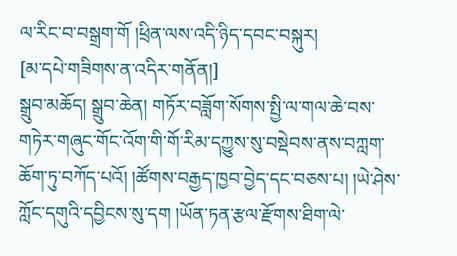ལ་རིང་བ་བསྒྲག་གོ །ཕྲིན་ལས་འདི་ཉིད་དབང་བསྐུར།
[མ་དཔེ་གཟིགས་ན་འདིར་གནོན།]
སྒྲུབ་མཆོད། སྒྲུབ་ཆེན། གཏོར་བཟློག་སོགས་སྤྱི་ལ་གལ་ཆེ་བས་གཏེར་གཞུང་གོང་འོག་གི་གོ་རིམ་དཀྱུས་སུ་བསྡེབས་ནས་བཀླག་ཆོག་ཏུ་བཀོད་པའོ། །ཚོགས་བརྒྱད་ཁྱབ་བྱེད་དང་བཅས་པ། །ཡེ་ཤེས་ཀློང་དགུའི་དབྱིངས་སུ་དག །ཡོན་ཏན་རྩལ་རྫོགས་ཐིག་ལེ་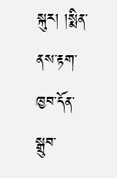སྐུར། །སྨིན་ནས་རྟག་ཁྱབ་དོན་སྒྲུབ་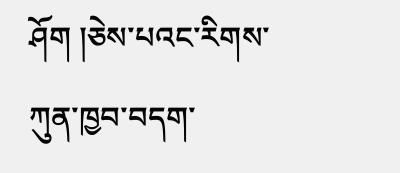ཤོག །ཅེས་པའང་རིགས་ཀུན་ཁྱབ་བདག་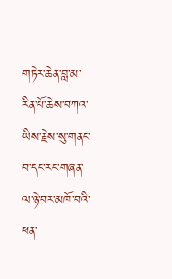གཏེར་ཆེན་བླ་མ་རིན་པོ་ཆེས་བཀའ་ཡིས་རྗེས་སུ་གནང་བ་དང་རང་གཞན་ལ་ཉེ་བར་མཁོ་བའི་ཕན་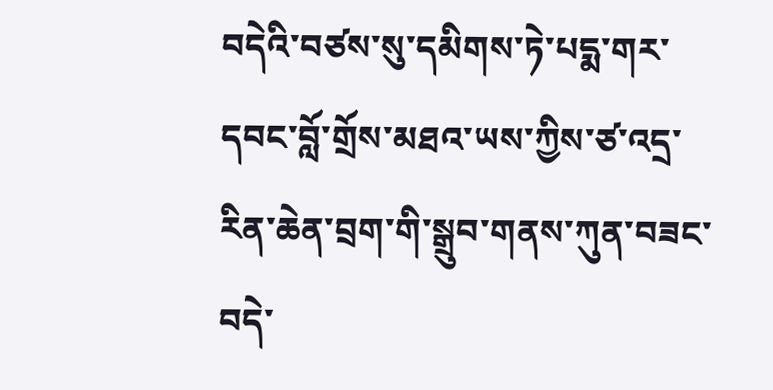བདེའི་བཙས་སུ་དམིགས་ཏེ་པདྨ་གར་དབང་བློ་གྲོས་མཐའ་ཡས་ཀྱིས་ཙ་འདྲ་རིན་ཆེན་བྲག་གི་སྒྲུབ་གནས་ཀུན་བཟང་བདེ་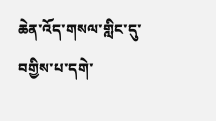ཆེན་འོད་གསལ་གླིང་དུ་བགྱིས་པ་དགེ་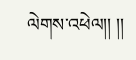ལེགས་འཕེལ།། །།